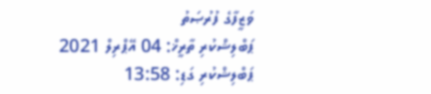ވަޒީފާގެ ފުރުޞަތު
ޕަބްލިޝްކުރި ތާރީޚް: 04 އޭޕްރިލް 2021
ޕަބްލިޝްކުރި ގަޑި: 13:58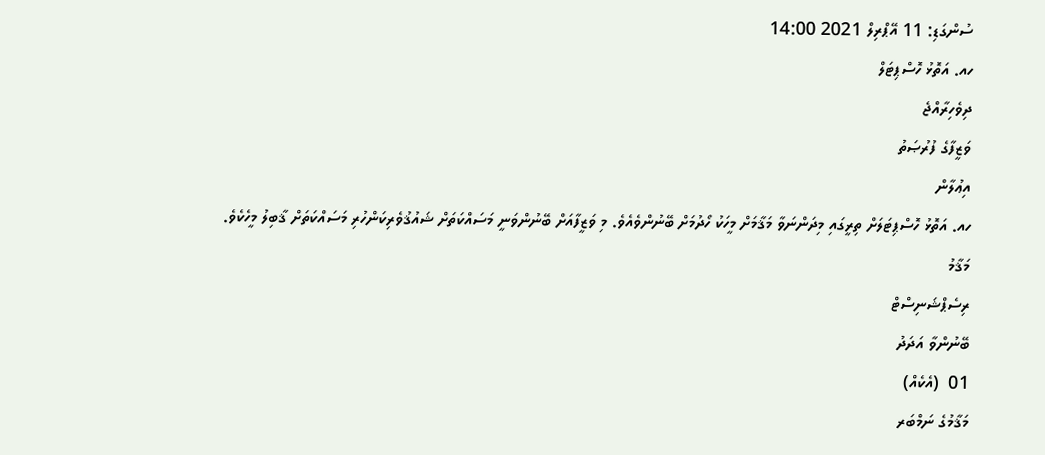ސުންގަޑި: 11 އޭޕްރިލް 2021 14:00
ހއ. އަތޮޅު ހޮސްޕިޓަލް
ދިވެހިރާއްޖެ
ވަޒީފާގެ ފުރުޞަތު
އިޢުލާން
ހއ. އަތޮޅު ހޮސްޕިޓަލަށް ތިރީގައި މިދަންނަވާ މަޤާމަށް މީހަކު ހޯދުމަށް ބޭނުންވެއެވެ. މި ވަޒީފާއަށް ބޭނުންވަނީ މަސައްކަތަށް ޝައުޤުވެރިކަންހުރި މަސައްކަތަށް ޤާބިލު މީހެކެވެ.
މަޤާމު
ރިސެޕްޝަނިސްޓް
ބޭނުންވާ އަދަދު
01  (އެކެއް)
މަޤާމުގެ ނަމްބަރ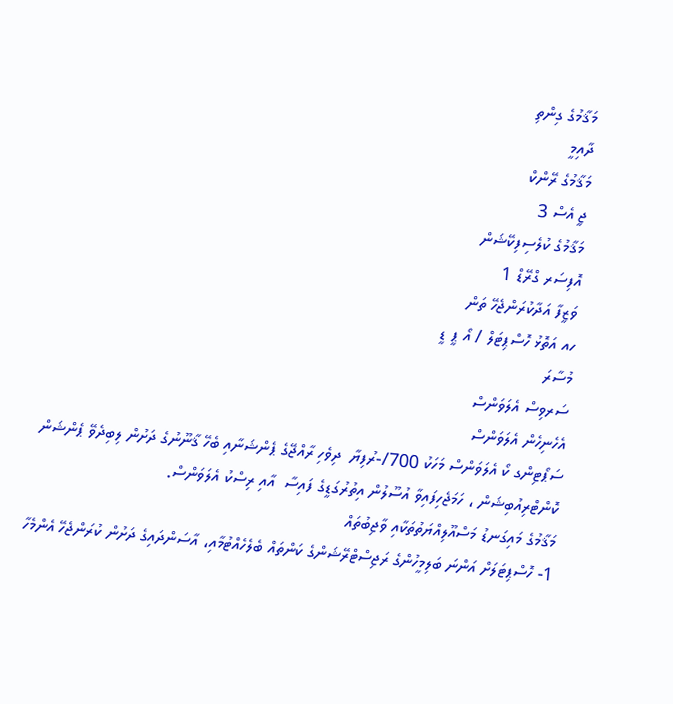މަޤާމުގެ ގިންތި
ދާއިމީ
މަޤާމުގެ ރޭންކް
ޖީ އެސް 3
މަޤާމުގެ ކުލެސިފިކޭޝަން
އޮފިސަރ ގްރޭޑް 1
ވަޒީފާ އަދާކުރަންޖެހޭ ތަން
ހއ އަތޮޅު ހޮސްޕިޓަލް / އޯ ޕީ ޑީ
މުސާރަ
ސަރވިސް އެލަވަންސް
އެހެނިހެން އެލަވަންސް
ސަޕޯޓިންގ ކޯ އެލަވަންސް މަހަކު 700/-ރުފިޔާ  ދިވެހި ރާއްޖޭގެ ޕެންޝަނާއި ބެހޭ ޤާނޫނުގެ ދަށުން ލިބިދެވޭ ޕެންޝަން ކޮންޓްރިއުބިޝަން ، ހަމަޖެހިފައިވާ އުސޫލުން އިތުރުގަޑީގެ ފައިސާ  އާއި ރިސްކު އެލަވަންސް.
މަޤާމުގެ މައިގަނޑު މަސްއޫލިއްޔަތުތަކާއި ވާޖިބުތައް
1- ހޮސްޕިޓަލަށް އަންނަ ބަލިމީހުންގެ ރަޖިސްޓްރޭޝަންގެ ކަންތައް ބެލެހެއްޓުމާއި، އާސަންދައިގެ ދަށުން ކުރަންޖެހޭ އެންމެހާ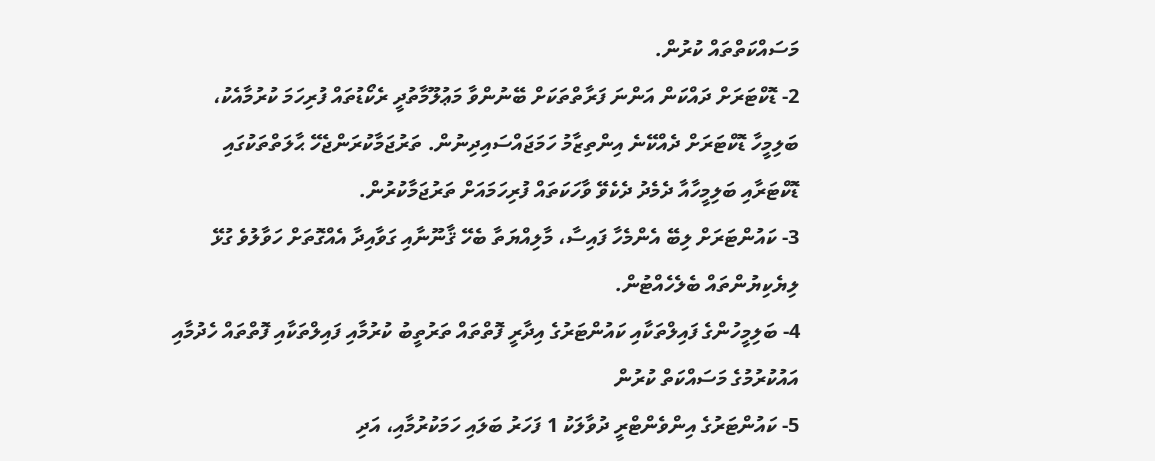މަސައްކަތްތައް ކުރުން.
2- ޑޮކްޓަރަށް ދައްކަން އަންނަ ފަރާތްތަކަށް ބޭނުންވާ މަޢުލޫމާތުދީ ރެކޯޑުތައް ފުރިހަމަ ކުރުމާއެކު، ބަލިމީހާ ޑޮކްޓަރަށް ދެއްކޭނެ އިންތިޒާމު ހަމަޖައްސައިދިނުން. ތަރުޖަމާކުރަންޖެހޭ ޙާލަތްތަކުގައި ޑޮކްޓަރާއި ބަލިމީހާއާ ދެމެދު ދެކެވޭ ވާހަކަތައް ފުރިހަމައަށް ތަރުޖަމާކުރުން.
3- ކައުންޓަރަށް ލިބޭ އެންމެހާ ފައިސާ، މާލިއްޔަތާ ބެހޭ ޤާނޫނާއި ގަވާއިދާ އެއްގޮތަށް ހަވާލުވެ ގުޅޭ ލިޔެކިޔުންތައް ބެލެހެއްޓުން.
4- ބަލިމީހުންގެ ފައިލްތަކާއި ކައުންޓަރުގެ އިދާރީ ފޮތްތައް ތަރުތީބު ކުރުމާއި ފައިލްތަކާއި ފޮތްތައް ހެދުމާއި އައުކުރުމުގެ މަސައްކަތް ކުރުން
5- ކައުންޓަރުގެ އިންވެންޓްރީ ދުވާލަކު 1 ފަހަރު ބަލައި ހަމަކުރުމާއި، އަދި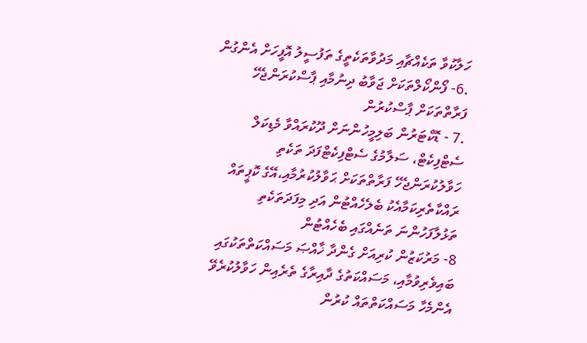ހަލާކުވާ ތަކެއްޗާއި މަދުވާތަކެތީގެ ތަފުސީލު އޮފީހަށް އެންގުން
.6- ފޯންކޯލްތަކަށް ޖަވާބު ދިނުމާއި ޕާސްކުރަންޖެހޭ ފަރާތްތަކަށް ޕާސްކުރުން
.7 - ޑޮކްޓަރުން ބަލިމީހުންނަށް ދޫކުރައްވާ މެޑިކަލް ސެޓްފިކެޓް، ސަލާމުގެ ސެޓްފިކެޓްފަދަ ތަކެތި ހަވާލުކުރަންޖެހޭ ފަރާތްތަކަށް ޙަވާލުކުރުމާއި،އޭގެ ކޮޕީތައް ރައްކާތެރިކަމާއެކު ބެލެހެއްޓުން އަދި މިފަދަތަކެތި ތަޅުލާފަހުންނަ ތަނެއްގައި ބެހެއްޓުން
8- މަރުކަޒުން ކުރިއަށް ގެންދާ ޚާއްޞަ މަސައްކަތްތަކުގައި ބައިވެރިވުމާއި، މަސައްކަތުގެ ދާއިރާގެ ތެރެއިން ހަވާލުކުރެވޭ އެންމެހާ މަސައްކަތްތައް ކުރުން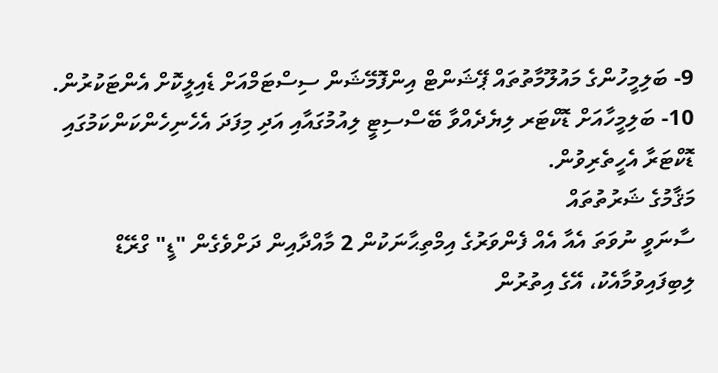9- ބަލިމީހުންގެ މައުލޫމާތުތައް ޕޭޝަންޓް އިންފޮމޭޝަން ސިސްޓަމްއަށް ޑެއިލީކޮށް އެންޓަކުރުން.
10- ބަލިމީހާއަށް ޑޮކްޓަރ ލިޔެދެއްވާ ބޭސްސިޓީ ލިއުމުގައާއި އަދި މިފަދަ އެހެނިހެންކަންކަމުގައި ޑޮކްޓަރާ އެހީތެރިވުން.
މަޤާމުގެ ޝަރުތުތައް
ސާނަވީ ނުވަތަ އެއާ އެއް ފެންވަރުގެ އިމްތިޙާނަކުން 2 މާއްދާއިން ދަށްވެގެން "ޑީ" ގްރޭޑް ލިބިފައިވުމާއެކު، އޭގެ އިތުރުން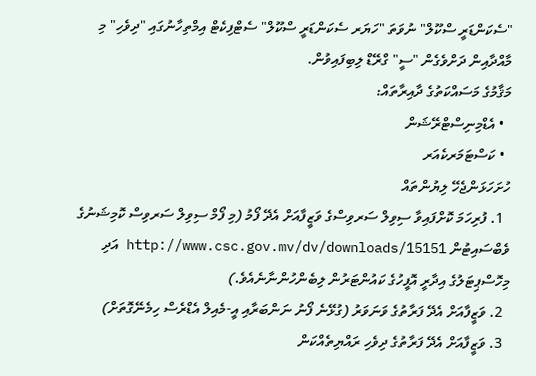"ސެކަންޑަރީ ސްކޫލް" ނުވަތަ "ހަޔަރ ސެކަންޑަރީ ސްކޫލް" ސެޓްފިކެޓް އިމްތިހާނުގައި "ދިވެހި" މި މާއްދާއިން ދަށްވެގެން "ސީ" ގްރޭޑް ލިބިފައިވުން.
މަޤާމުގެ މަސައްކަތުގެ ދާއިރާތައް:
  • އެޑްމިނިސްޓްރޭޝަން
  • ކަސްޓަމަރކެއަރ
ހުށަހަޅަންޖެހޭ ލިޔުންތައް
  1. ފުރިހަމަ ކޮށްފައިވާ ސިވިލް ސަރވިސްގެ ވަޒީފާއަށް އެދޭ ފޯމު (މި ފޯމް ސިވިލް ސަރވިސް ކޮމިޝަނުގެ ވެބްސައިޓުން http://www.csc.gov.mv/dv/downloads/15151 އަދި މިހޮސްޕިޓަލުގެ އިދާރީ އޮފީހުގެ ކައުންޓަރުން ލިބެންހުންނާނެއެވެ.)
  2. ވަޒީފާއަށް އެދޭ ފަރާތުގެ ވަނަވަރު (ގުޅޭނެ ފޯނު ނަންބަރާއި އީ-މެއިލް އެޑްރެސް ހިމެނޭގޮތަށް)
  3. ވަޒީފާއަށް އެދޭ ފަރާތުގެ ދިވެހި ރައްޔިތެއްކަން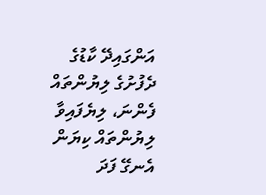އަންގައިދޭ ކާޑުގެ ދެފުށުގެ ލިޔުންތައް ފެންނަ، ލިޔެފައިވާ ލިޔުންތައް ކިޔަން އެނގޭ ފަދަ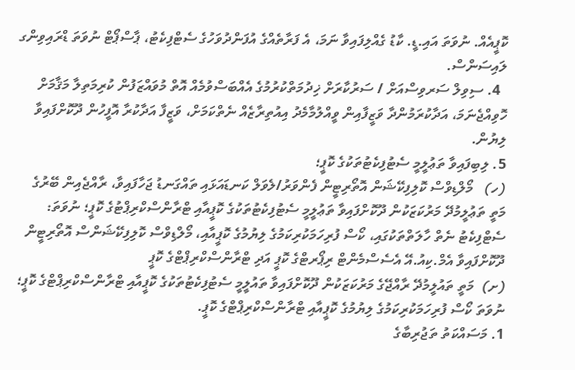ކޮޕީއެއް. ނުވަތަ އައި.ޑީ. ކާޑު ގެއްލިފައިވާ ނަމަ، އެ ފަރާތެއްގެ އުފަންދުވަހުގެ ސެޓްފިކެޓު، ޕާސްޕޯޓް ނުވަތަ ޑްރައިވިންގ ލައިސަންސް.
  4. ސިވިލް ސަރވިސްއަށް / ސަރުކާރަށް ޚިދުމަތްކުރުމުގެ އެއްބަސްވުމެއް އޮތް މުވައްޒަފުން ކުރިމަތިލާ މަޤާމަށް ހޮވިއްޖެނަމަ، އަދާކުރަމުންދާ ވަޒީފާއިން ވީއްލުމާމެދު އިއުތިރާޒެއް ނެތްކަމަށް، ވަޒީފާ އަދާކުރާ އޮފީހުން ދޫކޮށްފައިވާ ލިޔުން.
5. ލިބިފައިވާ ތަޢުލީމީ ސެޓުފިކެޓުތަކުގެ ކޮޕީ؛
(ހ)   މޯލްޑިވްސް ކޮލިފިކޭޝަން އޮތޯރިޓީން ފެންވަރު/ލެވަލް ކަނޑައަޅައި ތައްގަނޑު ޖަހާފައިވާ، ރާއްޖެއިން ބޭރުގެ މަތީ ތަޢުލީމުދޭ މަރުކަޒަކުން ދޫކޮށްފައިވާ ތަޢުލީމީ ސެޓުފިކެޓުތަކުގެ ކޮޕީއާއި ޓްރާންސްކްރިޕްޓުގެ ކޮޕީ؛ ނުވަތަ: ސެޓްފިކެޓު ނެތް ހާލަތްތަކުގައި، ކޯސް ފުރިހަމަކުރިކަމުގެ ލިޔުމުގެ ކޮޕީއާއި، މޯލްޑިވްސް ކޮލިފިކޭޝަންސް އޮތޯރިޓީން ދޫކޮށްފައިވާ އެމް.ކިއު.އޭ އެސެސްމެންޓް ރިޕޯރޓްގެ ކޮޕީ އަދި ޓްރާންސްކްރިޕްޓްގެ ކޮޕީ
(ށ)  މަތީ ތައުލީމުދޭ ރާއްޖޭގެ މަރުކަޒަކުން ދޫކޮށްފައިވާ ތައުލީމީ ސެޓުފިކެޓުތަކުގެ ކޮޕީއާއި ޓްރާންސްކްރިޕްޓްގެ ކޮޕީ؛ ނުވަތަ ކޯސް ފުރިހަމަކުރިކަމުގެ ލިޔުމުގެ ކޮޕީއާއި ޓްރާންސްކްރިޕްޓްގެ ކޮޕީ.
1. މަސައްކަތު ތަޖުރިބާގެ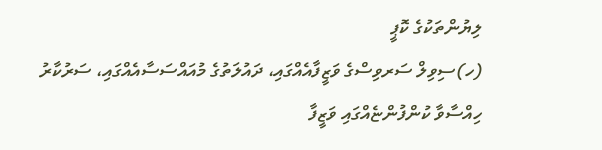ލިޔުންތަކުގެ ކޮޕީ
(ހ)ސިވިލް ސަރވިސްގެ ވަޒީފާއެއްގައި، ދައުލަތުގެ މުއައްސަސާއެއްގައި، ސަރުކާރު ހިއްސާވާ ކުންފުންޏެއްގައި ވަޒީފާ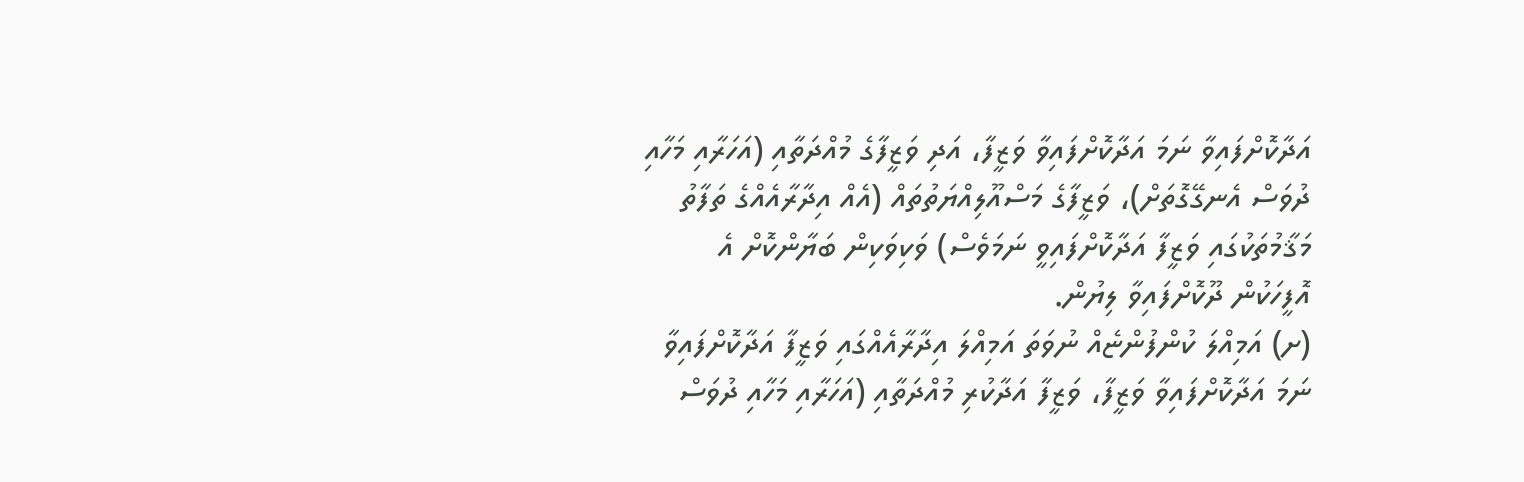އަދާކޮށްފައިވާ ނަމަ އަދާކޮށްފައިވާ ވަޒީފާ، އަދި ވަޒީފާގެ މުއްދަތާއި (އަހަރާއި މަހާއި ދުވަސް އެނގޭގޮތަށް)، ވަޒީފާގެ މަސްއޫލިއްޔަތުތައް (އެއް އިދާރާއެއްގެ ތަފާތު މަޤާމުތަކުގައި ވަޒީފާ އަދާކޮށްފައިވީ ނަމަވެސް) ވަކިވަކިން ބަޔާންކޮށް އެ އޮފީހަކުން ދޫކޮށްފައިވާ ލިޔުން.
(ށ) އަމިއްލަ ކުންފުންޏެއް ނުވަތަ އަމިއްލަ އިދާރާއެއްގައި ވަޒީފާ އަދާކޮށްފައިވާ ނަމަ އަދާކޮށްފައިވާ ވަޒީފާ، ވަޒީފާ އަދާކުރި މުއްދަތާއި (އަހަރާއި މަހާއި ދުވަސް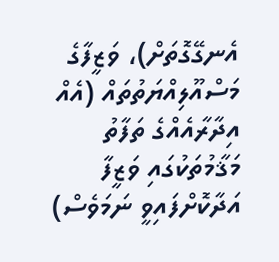އެނގޭގޮތަށް)، ވަޒީފާގެ މަސްއޫލިއްޔަތުތައް (އެއް އިދާރާއެއްގެ ތަފާތު މަޤާމުތަކުގައި ވަޒީފާ އަދާކޮށްފައިވީ ނަމަވެސް)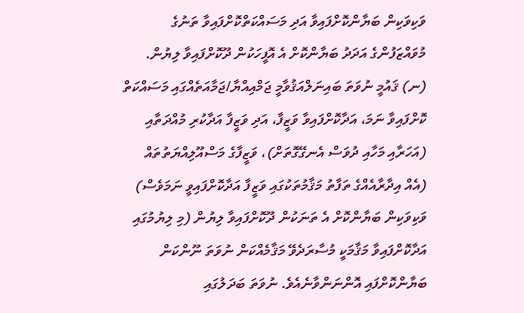ވަކިވަކިން ބަޔާންކޮށްފައިވާ އަދި މަސައްކަތްކޮށްފައިވާ ތަނުގެ މުވައްޒަފުންގެ އަދަދު ބަޔާންކޮށް އެ އޮފީހަކުން ދޫކޮށްފައިވާ ލިޔުން.
(ނ) ޤައުމީ ނުވަތަ ބައިނަލްއަޤުވާމީ ޖަމްއިއްޔާ/ޖަމާއަތެއްގައި މަސައްކަތް ކޮށްފައިވާ ނަމަ، އަދާކޮށްފައިވާ ވަޒީފާ، އަދި ވަޒީފާ އަދާކުރި މުއްދަތާއި (އަހަރާއި މަހާއި ދުވަސް އެނގޭގޮތަށް)، ވަޒީފާގެ މަސްއޫލިއްޔަތުތައް (އެއް އިދާރާއެއްގެ ތަފާތު މަޤާމުތަކުގައި ވަޒީފާ އަދާކޮށްފައިވީ ނަމަވެސް) ވަކިވަކިން ބަޔާންކޮށް އެ ތަނަކުން ދޫކޮށްފައިވާ ލިޔުން (މި ލިޔުމުގައި އަދާކޮށްފައިވާ މަޤާމަކީ މުސާރަދެވޭ މަޤާމެއްކަން ނުވަތަ ނޫންކަން ބަޔާންކޮށްފައި އޮންނަންވާނެއެވެ. ނުވަތަ ބަދަލުގައި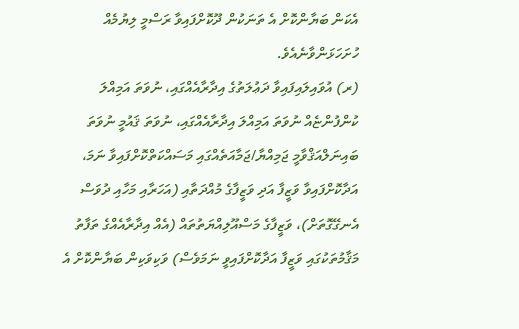އެކަން ބަޔާންކޮށް އެ ތަނަކުން ދޫކޮށްފައިވާ ރަސްމީ ލިޔުމެއް ހުށަހަޅަންވާނެއެވެ.
(ރ) އުވައިލައިފައިވާ ދަޢުލަތުގެ އިދާރާއެއްގައި، ނުވަތަ އަމިއްލަ ކުންފުންޏެއް ނުވަތަ އަމިއްލަ އިދާރާއެއްގައި، ނުވަތަ ޤައުމީ ނުވަތަ ބައިނަލްއަޤްވާމީ ޖަމިއްޔާ/ޖަމާއަތެއްގައި މަސައްކަތްކޮށްފައިވާ ނަމަ،  އަދާކޮށްފައިވާ ވަޒީފާ އަދި ވަޒީފާގެ މުއްދަތާއި (އަހަރާއި މަހާއި ދުވަސް އެނގޭގޮތަށް)، ވަޒީފާގެ މަސްއޫލިއްޔަތުތައް (އެއް އިދާރާއެއްގެ ތަފާތު މަޤާމުތަކުގައި ވަޒީފާ އަދާކޮށްފައިވީ ނަމަވެސް) ވަކިވަކިން ބަޔާންކޮށް އެ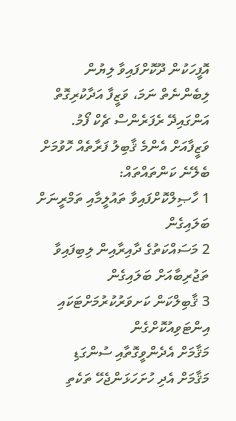އޮފީހަކުން ދޫކޮށްފައިވާ ލިޔުން ލިބެންނެތް ނަމަ، ވަޒީފާ އަދާކުރިގޮތް އަންގައިދޭ ރެފަރެންސް ޗެކް ފޯމު.
ވަޒީފާއަށް އެންމެ ޤާބިލު ފަރާތެއް ހޮވުމަށް ބެލޭނެ ކަންތައްތައް:
1 ހާޞިލްކޮށްފައިވާ ތައުލީމާއި ތަމްރީނަށް ބަލައިގެން
2 މަސައްކަތުގެ ދާއިރާއިން ލިބިފައިވާ ތަޖުރިބާއަށް ބަލައިގެން
3 ޤާބިލްކަން ކަށވަރުކުރުމަށްޓަކައި އިންޓަވިއުކޮށްގެން
މަޤާމަށް އެދެންވީގޮތާއި ސުންގަޑި
މަޤާމަށް އެދި ހުށަހަޅަންޖެހޭ ތަކެތި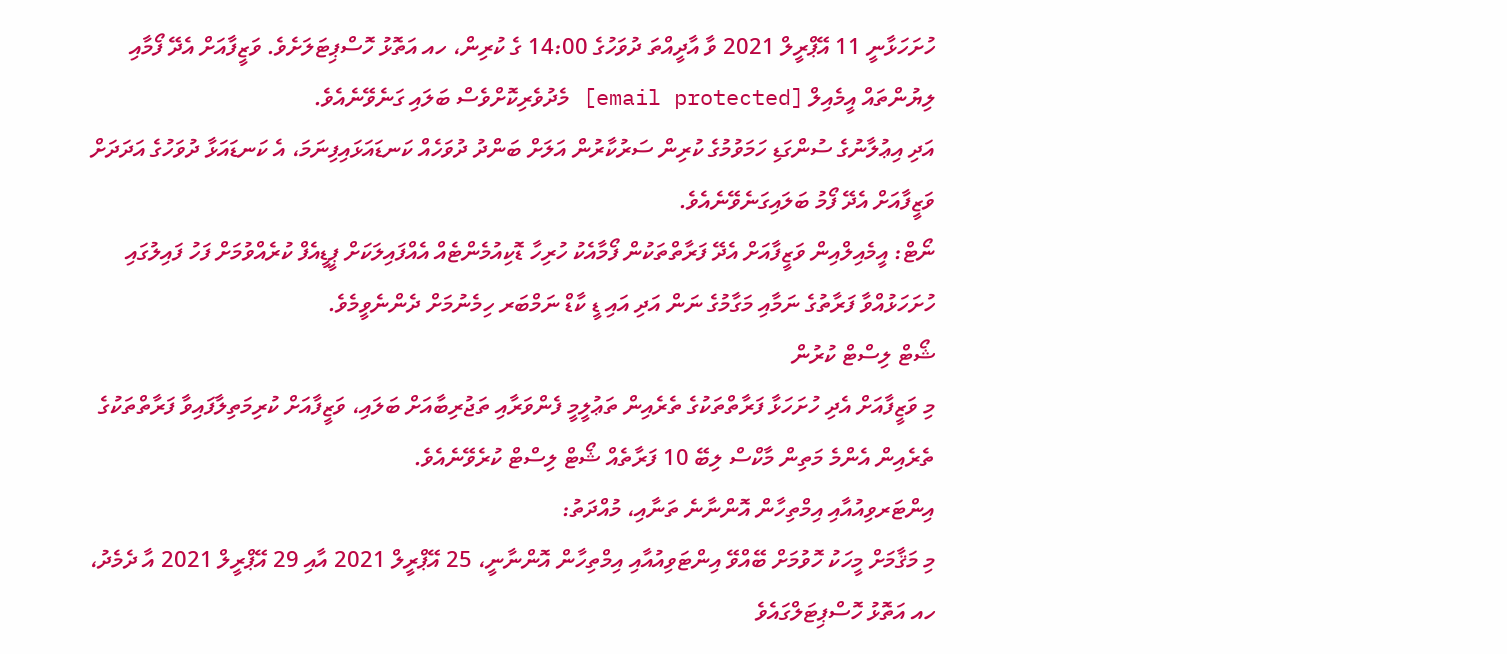ހުށަހަޅާނީ 11 އޭޕްރީލް 2021 ވާ އާދީއްތަ ދުވަހުގެ 14:00 ގެ ކުރިން، ހއ އަތޮޅު ހޮސްޕިޓަލަށެވެ. ވަޒީފާއަށް އެދޭ ފޯމާއި ލިޔުންތައް އީމެއިލް [email protected] މެދުވެރިކޮށްވެސް ބަލައި ގަނެވޭނެއެވެ.
އަދި އިޢުލާނުގެ ސުންގަޑި ހަމަވުމުގެ ކުރިން ސަރުކާރުން އަލަށް ބަންދު ދުވަހެއް ކަނޑައަޅައިފިނަމަ، އެ ކަނޑައަޅާ ދުވަހުގެ އަދަދަށް ވަޒީފާއަށް އެދޭ ފޯމު ބަލައިގަނެވޭނެއެވެ.
ނޯޓް: އީމެއިލްއިން ވަޒީފާއަށް އެދޭ ފަރާތްތަކުން ފޯމާއެކު ހުރިހާ ޑޮކިއުމެންޓެއް އެއްފައިލަކަށް ޕީޑީއެފް ކުރެއްވުމަށް ފަހު ފައިލުގައި ހުށަހަޅުއްވާ ފަރާތުގެ ނަމާއި މަގާމުގެ ނަން އަދި އައި ޑީ ކާޑް ނަމްބަރ ހިމެނުމަށް ދެންނެވީމެވެ.
ޝޯޓް ލިސްޓް ކުރުން
މި ވަޒީފާއަށް އެދި ހުށަހަޅާ ފަރާތްތަކުގެ ތެރެއިން ތަޢުލީމީ ފެންވަރާއި ތަޖުރިބާއަށް ބަލައި، ވަޒީފާއަށް ކުރިމަތިލާފައިވާ ފަރާތްތަކުގެ ތެރެއިން އެންމެ މަތިން މާކްސް ލިބޭ 10 ފަރާތެއް ޝޯޓް ލިސްޓް ކުރެވޭނެއެވެ.
އިންޓަރވިއުއާއި އިމްތިހާން އޮންނާނެ ތަނާއި، މުއްދަތު:
މި މަޤާމަށް މީހަކު ހޮވުމަށް ބޭއްވޭ އިންޓަވިއުއާއި އިމްތިހާން އޮންނާނީ، 25 އޭޕްރީލް 2021 އާއި 29 އޭޕްރީލް 2021 އާ ދެމެދު، ހއ އަތޮޅު ހޮސްޕިޓަލްގައެވެ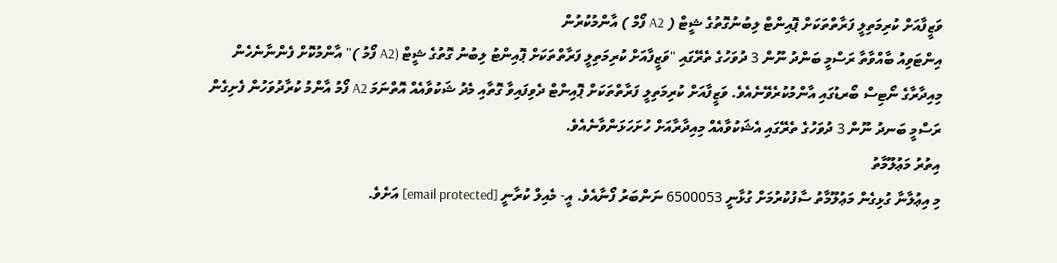ވަޒީފާއަށް ކުރިމަތިލީ ފަރާތްތަކަށް ޕޮއިންޓް ލިބުނުގޮތުގެ ޝީޓް ( A2 ފޯމް ) އާންމުކުރުން
އިންޓަވިއު ބާއްވާތާ ރަސްމީ ބަންދު ނޫން 3 ދުވަހުގެ ތެރޭގައި "ވަޒީފާއަށް ކުރިމަތިލީ ފަރާތްތަކަށް ޕޮއިންޓު ލިބުނު ގޮތުގެ ޝީޓް (A2 ފޯމު )" އާންމުކޮށް ފެންނާނެހެން މިއިދާރާގެ ނޯޓިސް ބޯރޑުގައި އާންމުކުރެވޭނެއެވެ. ވަޒީފާއަށް ކުރިމަތިލީ ފަރާތްތަކަށް ޕޮއިންޓް ދެވިފައިވާ ގޮތާއި މެދު ޝަކުވާއެއް އޮތްނަމަ A2 ފޯމު އާންމު ކުރާދުވަހުން ފެށިގެން ރަސްމީ ބަނދު ނޫން 3 ދުވަހުގެ ތެރޭގައި އެޝަކުވާއެއް މިއިދާރާއަށް ހުށަހަޅަންވާނެއެވެ.
އިތުރު މަޢުލޫމާތު
މި އިޢުލާނާ ގުޅިގެން މަޢުލޫމާތު ސާފުކުރުމަށް ގުޅާނީ 6500053 ނަންބަރު ފޯނާއެވެ. އީ- މެއިލް ކުރާނީ [email protected] އަށެވެ.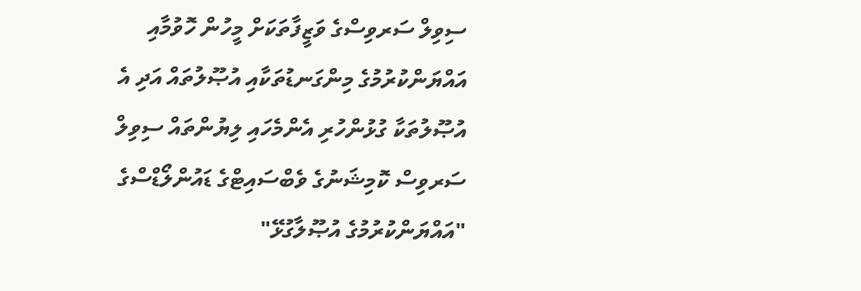ސިވިލް ސަރވިސްގެ ވަޒީފާތަކަށް މީހުން ހޮވުމާއި އައްޔަންކުރުމުގެ މިންގަނޑުތަކާއި އުޞޫލުތައް އަދި އެ އުޞޫލުތަކާ ގުޅުންހުރި އެންމެހައި ލިޔުންތައް ސިވިލް ސަރވިސް ކޮމިޝަނުގެ ވެބްސައިޓްގެ ޑައުންލޯޑްސްގެ "އައްޔަންކުރުމުގެ އުޞޫލާގުޅޭ"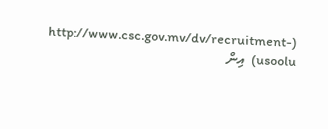(http://www.csc.gov.mv/dv/recruitment-usoolu)  އިން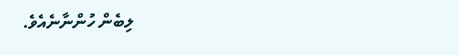ލިބެން ހުންނާނެއެވެ.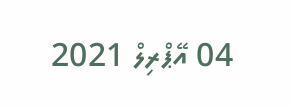04 އޭޕްރިލް 2021